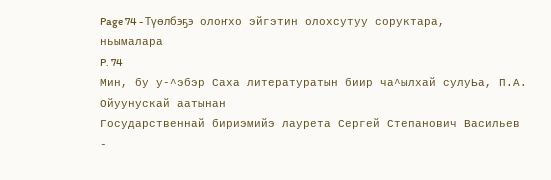Page 74 - Түөлбэҕэ олоҥхо эйгэтин олохсутуу соруктара, ньымалара
P. 74
Мин, бу у-^эбэр Саха литературатын биир ча^ылхай сулуЬа, П.А. Ойуунускай аатынан
Государственнай бириэмийэ лаурета Сергей Степанович Васильев -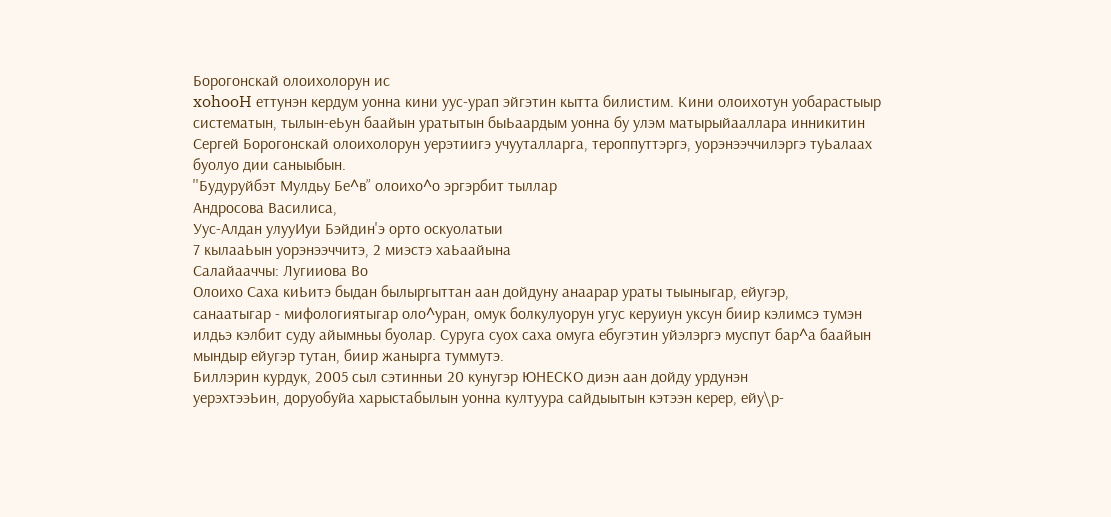Борогонскай олоихолорун ис
xohooH еттунэн кердум уонна кини уус-урап эйгэтин кытта билистим. Кини олоихотун уобарастыыр
систематын, тылын-еЬун баайын уратытын быЬаардым уонна бу улэм матырыйааллара инникитин
Сергей Борогонскай олоихолорун уерэтиигэ учууталларга, тероппуттэргэ, уорэнээччилэргэ туЬалаах
буолуо дии саныыбын.
''Будуруйбэт Мулдьу Бе^в” олоихо^о эргэрбит тыллар
Андросова Василиса,
Уус-Алдан улууИуи Бэйдин'э орто оскуолатыи
7 кылааЬын уорэнээччитэ, 2 миэстэ хаЬаайына
Салайааччы: Лугииова Во
Олоихо Саха киЬитэ быдан былыргыттан аан дойдуну анаарар ураты тыыныгар, ейугэр,
санаатыгар - мифологиятыгар оло^уран, омук болкулуорун угус керуиун уксун биир кэлимсэ тумэн
илдьэ кэлбит суду айымньы буолар. Суруга суох саха омуга ебугэтин уйэлэргэ муспут бар^а баайын
мындыр ейугэр тутан, биир жанырга туммутэ.
Биллэрин курдук, 2005 сыл сэтинньи 20 кунугэр ЮНЕСКО диэн аан дойду урдунэн
уерэхтээЬин, доруобуйа харыстабылын уонна култуура сайдыытын кэтээн керер, ейу\р-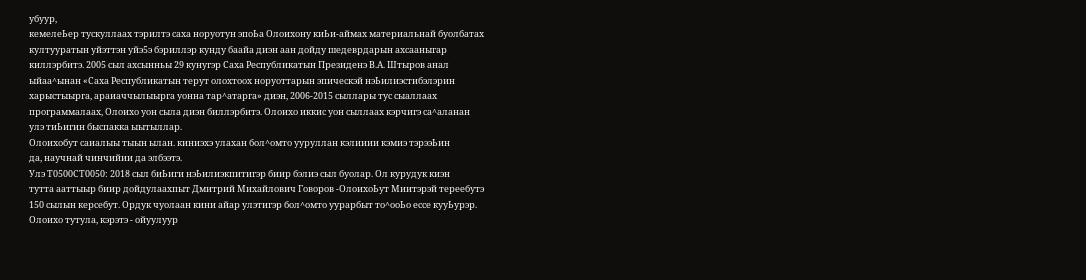убуур,
кемелеЬер тускуллаах тэрилтэ саха норуотун эпоЬа Олоихону киЬи-аймах материальнай буолбатах
култууратын уйэттэн уйэ5э бэриллэр кунду баайа диэн аан дойду шедеврдарын ахсааныгар
киллэрбитэ. 2005 сыл ахсынньы 29 кунугэр Саха Республикатын Президенэ В.А. Штыров анал
ыйаа^ынан «Саха Республикатын терут олохтоох норуоттарын эпическэй нэЬилиэстибэлэрин
харыстыырга, араиаччылыырга уонна тар^атарга» диэн, 2006-2015 сыллары тус сыаллаах
программалаах, Олоихо уон сыла диэн биллэрбитэ. Олоихо иккис уон сыллаах кэрчигэ са^аланан
улэ тиЬигин быспакка ыытыллар.
Олоихобут саиалыы тыын ылан. киниэхэ улахан бол^омто ууруллан кэлииии кэмиэ тэрээЬин
да, научнай чинчийии да элбээтэ.
Улэ Т0500СТ0050: 2018 сыл биЬиги нэЬилиэкпитигэр биир бэлиэ сыл буолар. Ол курудук киэн
тутта ааттыыр биир дойдулаахпыт Дмитрий Михайлович Говоров -ОлоихоЬут Миитэрэй тереебутэ
150 сылын керсебут. Ордук чуолаан кини айар улэтигэр бол^омто уурарбыт то^ооЬо ессе кууЬурэр.
Олоихо тутула, кэрэтэ - ойуулуур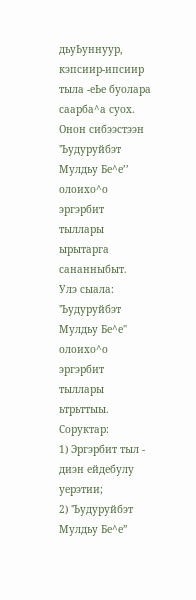дьуЬуннуур, кэпсиир-ипсиир тыла -еЬе буолара саарба^а суох.
Онон сибээстээн 'Ъудуруйбэт Мулдьу Бе^е’’ олоихо^о эргэрбит тыллары ырытарга сананныбыт.
Улэ сыала: 'Ъудуруйбэт Мулдьу Бе^е'' олоихо^о эргэрбит тыллары ьтрьттыы.
Соруктар:
1) Эргэрбит тыл - диэн ейдебулу уерэтии;
2) 'Ъудуруйбэт Мулдьу Бе^е”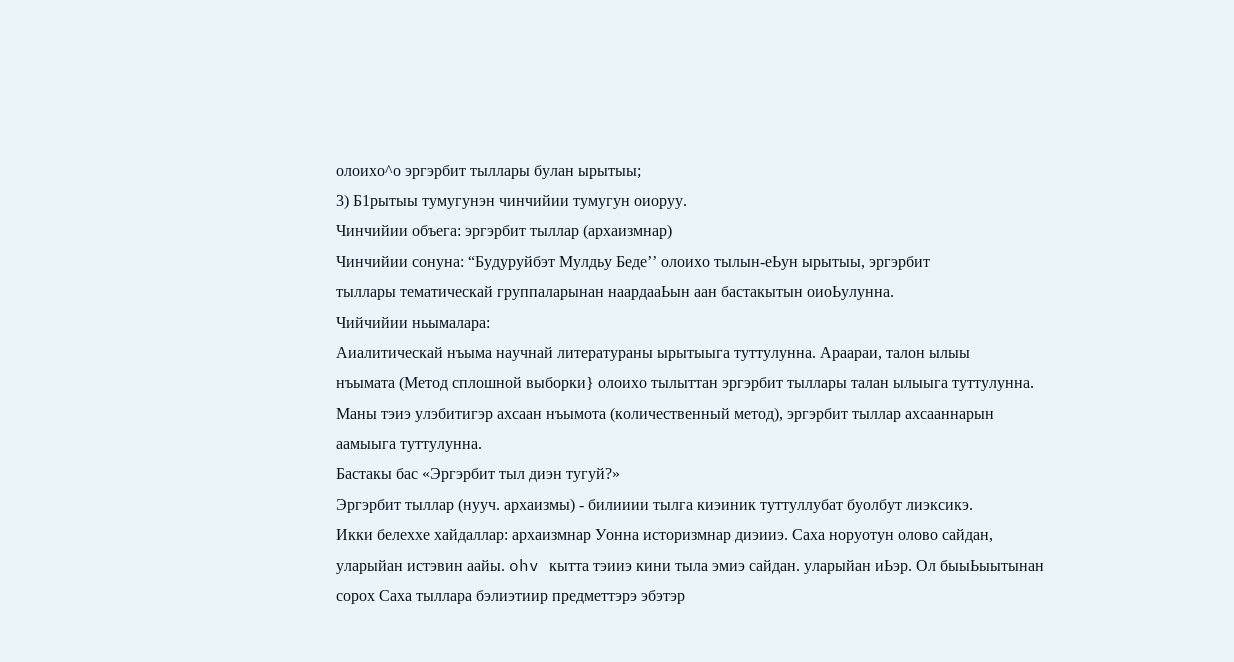олоихо^о эргэрбит тыллары булан ырытыы;
3) Б1рытыы тумугунэн чинчийии тумугун оиоруу.
Чинчийии объега: эргэрбит тыллар (архаизмнар)
Чинчийии сонуна: “Будуруйбэт Мулдьу Беде’’ олоихо тылын-еЬун ырытыы, эргэрбит
тыллары тематическай группаларынан наардааЬын аан бастакытын оиоЬулунна.
Чийчийии ньымалара:
Аиалитическай нъыма научнай литератураны ырытыыга туттулунна. Араараи, талон ылыы
нъымата (Метод сплошной выборки} олоихо тылыттан эргэрбит тыллары талан ылыыга туттулунна.
Маны тэиэ улэбитигэр ахсаан нъымота (количественный метод), эргэрбит тыллар ахсааннарын
аамыыга туттулунна.
Бастакы бас «Эргэрбит тыл диэн тугуй?»
Эргэрбит тыллар (нууч. архаизмы) - билииии тылга киэиник туттуллубат буолбут лиэксикэ.
Икки белеххе хайдаллар: архаизмнар Уонна историзмнар диэииэ. Саха норуотун олово сайдан,
уларыйан истэвин аайы. ohv кытта тэииэ кини тыла эмиэ сайдан. уларыйан иЬэр. Ол быыЬыытынан
сорох Саха тыллара бэлиэтиир предметтэрэ эбэтэр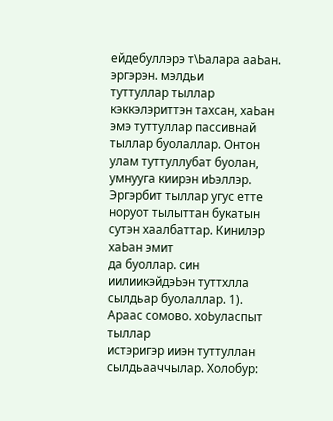ейдебуллэрэ т\Ьалара ааЬан. эргэрэн. мэлдьи
туттуллар тыллар кэккэлэриттэн тахсан, хаЬан эмэ туттуллар пассивнай тыллар буолаллар. Онтон
улам туттуллубат буолан, умнууга киирэн иЬэллэр.
Эргэрбит тыллар угус етте норуот тылыттан букатын сутэн хаалбаттар. Кинилэр хаЬан эмит
да буоллар. син иилиикэйдэЬэн туттхлла сылдьар буолаллар. 1). Араас сомово. хоЬуласпыт тыллар
истэригэр ииэн туттуллан сылдьааччылар. Холобур: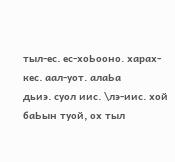тыл-ес. ес-хоЬооно. харах-кес. аал-уот. алаЬа
дьиэ. суол иис. \лэ-иис. хой баЬын туой, ох тыл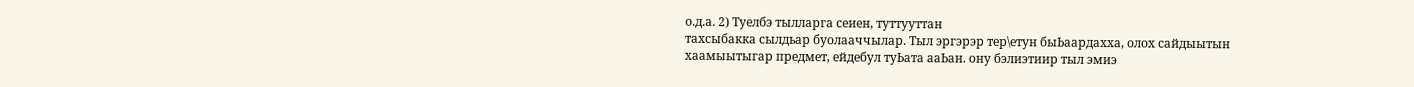о.д.а. 2) Туелбэ тылларга сеиен, туттууттан
тахсыбакка сылдьар буолааччылар. Тыл эргэрэр тер\етун быЬаардахха, олох сайдыытын
хаамыытыгар предмет, ейдебул туЬата ааЬан. ону бэлиэтиир тыл эмиэ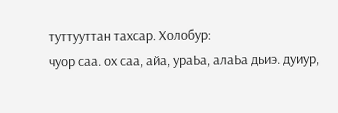туттууттан тахсар. Холобур:
чуор саа. ох саа, айа, ураЬа, алаЬа дьиэ. дуиур,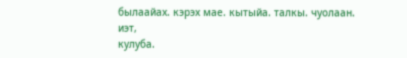былаайах. кэрэх мае. кытыйа. талкы. чуолаан. иэт,
кулуба.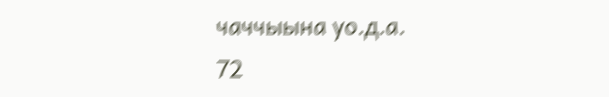чаччыына уо.д.а.
72